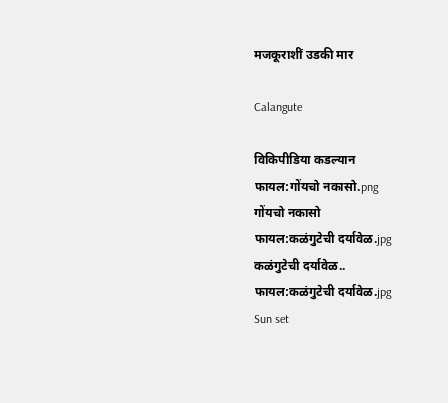मजकूराशीं उडकी मार

Calangute

विकिपीडिया कडल्यान
फायल:गोंयचो नकासो.png
गोंयचो नकासो
फायल:कळंगुटेची दर्यावेळ.jpg
कळंगुटेची दर्यावेळ..
फायल:कळंगुटेची दर्यावेळ.jpg
Sun set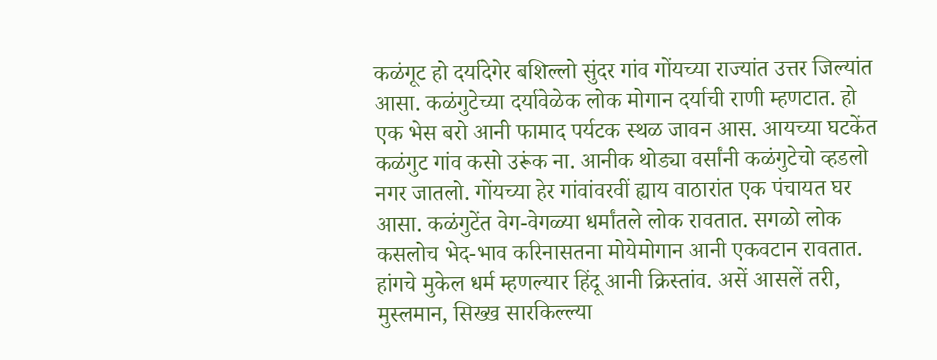कळंगूट हो दर्यादेगेर बशिल्लो सुंदर गांव गोंयच्या राज्यांत उत्तर जिल्यांत आसा. कळंगुटेच्या दर्यावेळेक लोक मोगान दर्याची राणी म्हणटात. हो एक भेस बरो आनी फामाद पर्यटक स्थळ जावन आस. आयच्या घटकेंत कळंगुट गांव कसो उरूंक ना. आनीक थोड्या वर्सांनी कळंगुटेचो व्हडलो नगर जातलो. गोंयच्या हेर गांवांवरवीं ह्याय वाठारांत एक पंचायत घर आसा. कळंगुटेंत वेग-वेगळ्या धर्मांतले लोक रावतात. सगळो लोक कसलोच भेद-भाव करिनासतना मोयेमोगान आनी एकवटान रावतात. हांगचे मुकेल धर्म म्हणल्यार हिंदू आनी क्रिस्तांव. असें आसलें तरी, मुस्लमान, सिख्ख सारकिल्ल्या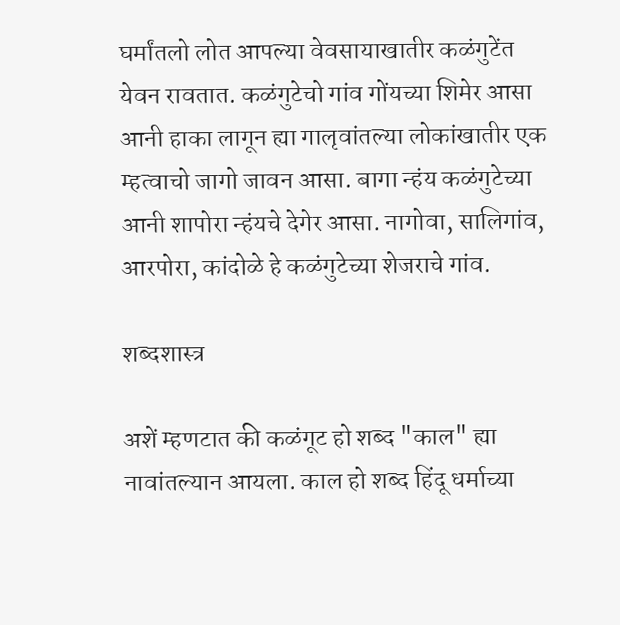घर्मांतलो लोत आपल्या वेवसायाखातीर कळंगुटेंत येवन रावतात. कळंगुटेचो गांव गोंयच्या शिमेर आसा आनी हाका लागून ह्या गालृवांतल्या लोकांखातीर एक म्हत्वाचो जागो जावन आसा. बागा न्हंय कळंगुटेच्या आनी शापोरा न्हंयचे देगेर आसा. नागोवा, सालिगांव, आरपोरा, कांदोळे हे कळंगुटेच्या शेजराचे गांव.

शब्दशास्त्र

अशें म्हणटात की कळंगूट हो शब्द "काल" ह्या नावांतल्यान आयला. काल हो शब्द हिंदू धर्माच्या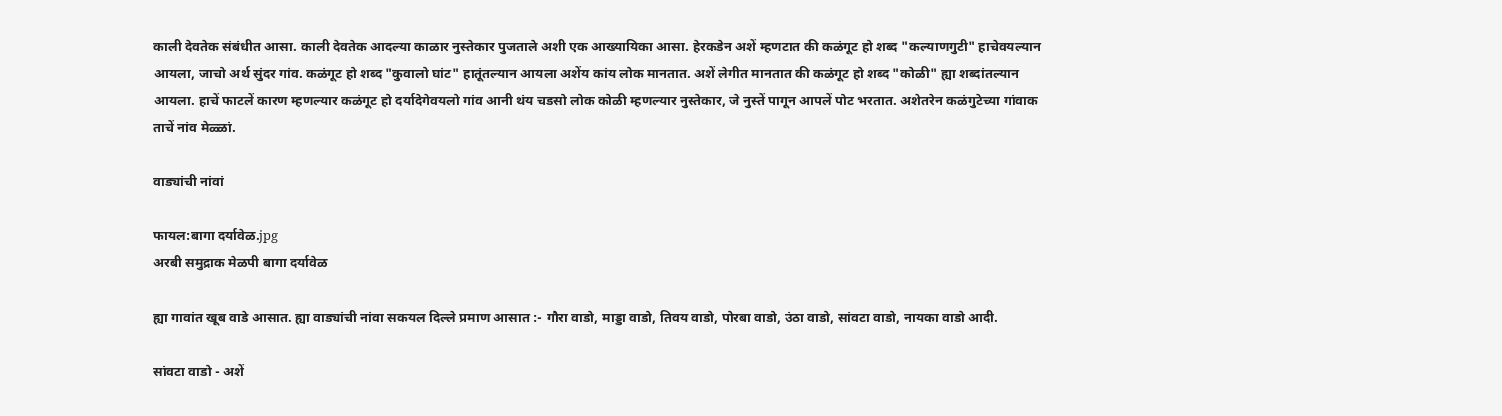काली देवतेक संबंधीत आसा. काली देवतेक आदल्या काळार नुस्तेकार पुजताले अशी एक आख्यायिका आसा. हेरकडेन अशें म्हणटात की कळंगूट हो शब्द "कल्याणगुटी" हाचेवयल्यान आयला, जाचो अर्थ सुंदर गांव. कळंगूट हो शब्द "कुवालो घांट" हातूंतल्यान आयला अशेंय कांय लोक मानतात. अशें लेगीत मानतात की कळंगूट हो शब्द "कोळी" ह्या शब्दांतल्यान आयला. हाचें फाटलें कारण म्हणल्यार कळंगूट हो दर्यादेगेवयलो गांव आनी थंय चडसो लोक कोळी म्हणल्यार नुस्तेकार, जे नुस्तें पागून आपलें पोट भरतात. अशेतरेन कळंगुटेच्या गांवाक ताचें नांव मेळ्ळां.

वाड्यांची नांवां

फायल:बागा दर्यावेळ.jpg
अरबी समुद्राक मेळपी बागा दर्यावेळ

ह्या गावांत खूब वाडे आसात. ह्या वाड्यांची नांवा सकयल दिल्ले प्रमाण आसात :- गौरा वाडो, माड्डा वाडो, तिवय वाडो, पोरबा वाडो, उंठा वाडो, सांवटा वाडो, नायका वाडो आदी.

सांवटा वाडो - अशें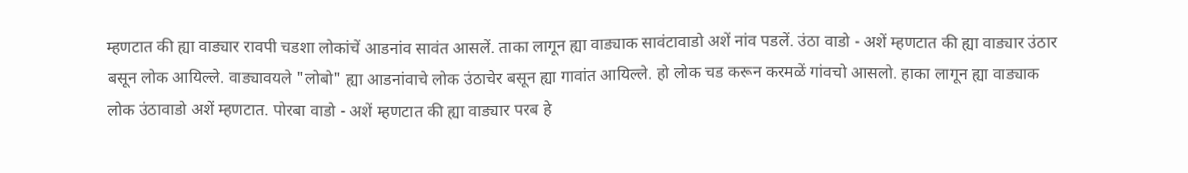म्हणटात की ह्या वाड्यार रावपी चडशा लोकांचें आडनांव सावंत आसलें. ताका लागून ह्या वाड्याक सावंटावाडो अशें नांव पडलें. उंठा वाडो - अशें म्हणटात की ह्या वाड्यार उंठार बसून लोक आयिल्ले. वाड्यावयले "लोबो" ह्या आडनांवाचे लोक उंठाचेर बसून ह्या गावांत आयिल्ले. हो लोक चड करून करमळें गांवचो आसलो. हाका लागून ह्या वाड्याक लोक उंठावाडो अशें म्हणटात. पोरबा वाडो - अशें म्हणटात की ह्या वाड्यार परब हे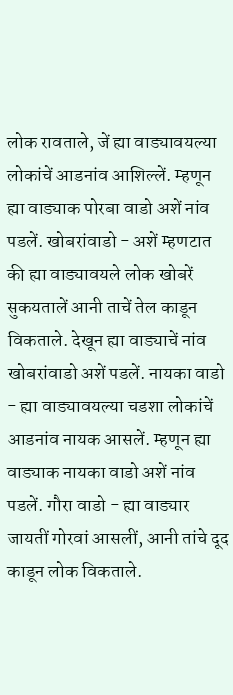लोक रावताले, जें ह्या वाड्यावयल्या लोकांचें आडनांव आशिल्लें. म्हणून ह्या वाड्याक पोरबा वाडो अशें नांव पडलें. खोबरांवाडो - अशें म्हणटात की ह्या वाड्यावयले लोक खोबरें सुकयतालें आनी ताचें तेल काडून विकताले. देखून ह्या वाड्याचें नांव खोबरांवाडो अशें पडलें. नायका वाडो - ह्या वाड्यावयल्या चडशा लोकांचें आडनांव नायक आसलें. म्हणून ह्या वाड्याक नायका वाडो अशें नांव पडलें. गौरा वाडो - ह्या वाड्यार जायतीं गोरवां आसलीं, आनी तांचे दूद काडून लोक विकताले.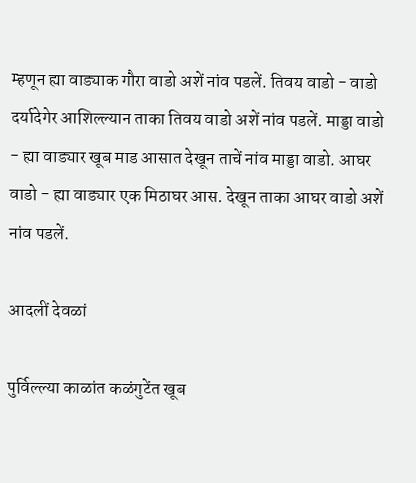म्हणून ह्या वाड्याक गौरा वाडो अशें नांव पडलें. तिवय वाडो - वाडो दर्यादेगेर आशिल्ल्यान ताका तिवय वाडो अशें नांव पडलें. माड्डा वाडो - ह्या वाड्यार खूब माड आसात देखून ताचें नांव माड्डा वाडो. आघर वाडो - ह्या वाड्यार एक मिठाघर आस. देखून ताका आघर वाडो अशें नांव पडलें.

आदलीं देवळां

पुर्विल्ल्या काळांत कळंगुटेंत खूब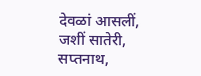देवळां आसलीं, जशीं सातेरी, सप्तनाथ,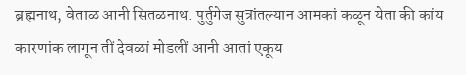ब्रह्मनाथ, वेताळ आनी सितळनाथ. पुर्तुगेज सुत्रांतल्यान आमकां कळून येता की कांय कारणांक लागून तीं देवळां मोडलीं आनी आतां एकूय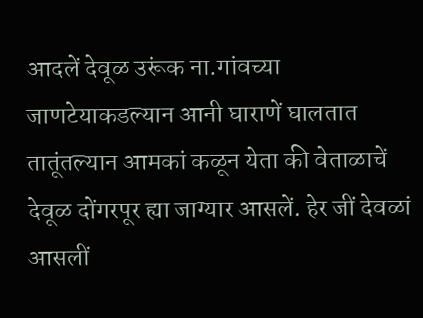आदलें देवूळ उरूंक ना.गांवच्या जाणटेयाकडल्यान आनी घाराणें घालतात तातूंतल्यान आमकां कळून येता की वेताळाचें देवूळ दोंगरपूर ह्या जाग्यार आसलें. हेर जीं देवळां आसलीं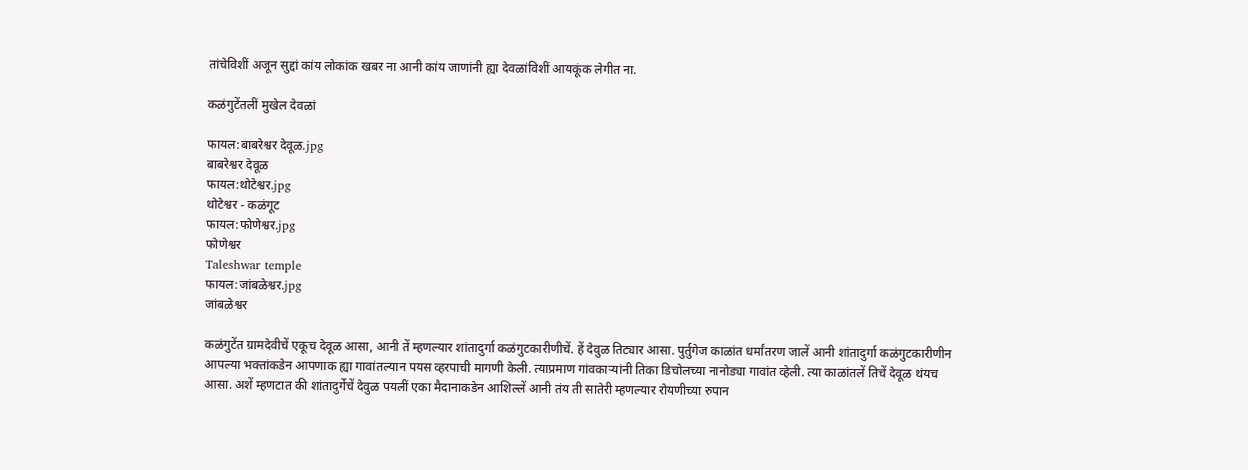तांचेविशीं अजून सुद्दां कांय लोकांक खबर ना आनी कांय जाणांनी ह्या देवळांविशीं आयकूंक लेगीत ना.

कळंगुटेंतलीं मुखेल देवळां

फायल:बाबरेश्वर देवूळ.jpg
बाबरेश्वर देवूळ
फायल:थोटेश्वर.jpg
थोटेश्वर - कळंगूट
फायल:फोणेश्वर.jpg
फोणेश्वर
Taleshwar temple
फायल:जांबळेश्वर.jpg
जांबळेश्वर

कळंगुटेंत ग्रामदेवीचें एकूच देवूळ आसा, आनी तें म्हणल्यार शांतादुर्गा कळंगुटकारीणीचें. हें देवुळ तिट्यार आसा. पुर्तुगेज काळांत धर्मांतरण जालें आनी शांतादुर्गा कळंगुटकारीणीन आपल्या भक्तांकडेन आपणाक ह्या गावांतल्यान पयस व्हरपाची मागणी केली. त्याप्रमाण गांवकाऱ्यांनी तिका डिचोलच्या नानोड्या गावांत व्हेली. त्या काळांतलें तिचें देवूळ थंयच आसा. अशें म्हणटात की शांतादुर्गेचें देवुळ पयलीं एका मैदानाकडेन आशिल्लें आनी तंय ती सातेरी म्हणल्यार रोयणीच्या रुपान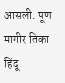आसली. पूण मागीर तिका हिंदू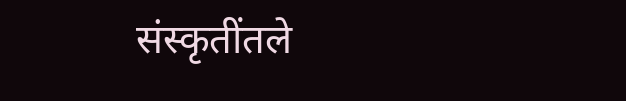संस्कृतींतले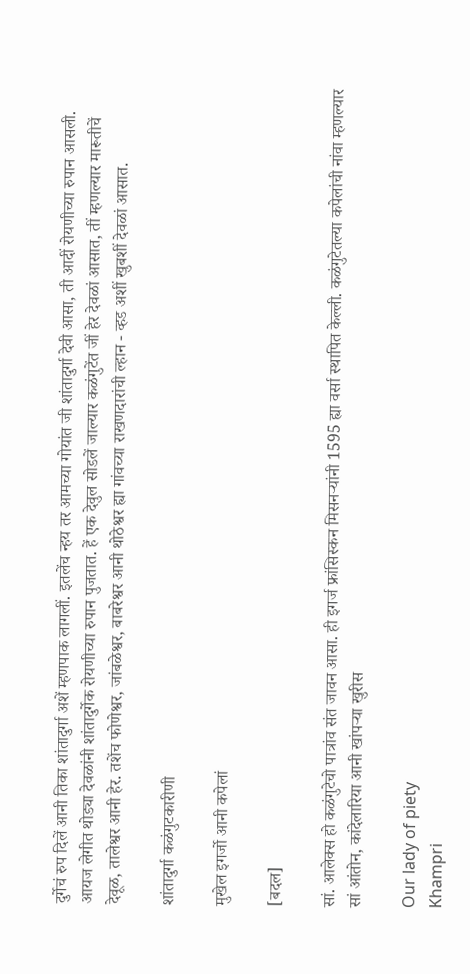दुर्गेचं रुप दिलें आनी तिका शांतादुर्गा अशें म्हणपाक लागलीं. इतलेंच न्हय तर आमच्या गोयांत जी शांतादुर्गा देवी आसा, ती आदीं रोयणीच्या रुपान आसली. आयज लेगीत थोड्या देवळांनी शांतादुर्गेक रोयणीच्या रुपान पुजतात. हें एक देवुल सोडलें जाल्यार कळंगुटेंत जीं हेर देवळां आसात, तीं म्हणल्यार मारूतीचें देवूळ, तालेश्वर आनी हेर. तशेंच फोणेश्वर, जांबळेश्वर, बाबरेश्वर आनी थोठेश्वर ह्या गांवच्या राखणदारांची ल्हान - व्हड अशीं खुबशीं देवळां आसात.

शांतादुर्गा कळंगुटकारीणी

मुखेल इगर्जो आनी कपेलां

[बदल]

सां. आलेक्स हो कळंगुटेचो पात्रांव संत जावन आसा. ही इगर्ज फ्रांसिस्कन मिसनऱ्यांनी 1595 ह्या वर्सा स्थापित केल्ली. कळंगुटेतल्या कपेलांची नांवा म्हणल्यार सां आंतोन, कांदेलारिया आनी खांपऱ्या खुरीस

Our lady of piety
Khampri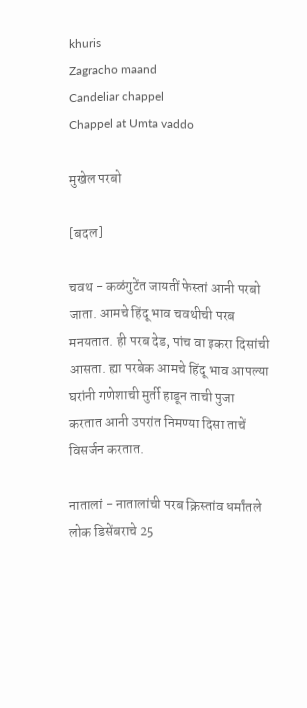khuris
Zagracho maand
Candeliar chappel
Chappel at Umta vaddo

मुखेल परबो

[बदल]

चवथ - कळंगुटेंत जायतीं फेस्तां आनी परबो जाता. आमचे हिंदू भाव चवथीची परब मनयतात. ही परब देड, पांच वा इकरा दिसांची आसता. ह्या परबेक आमचे हिंदू भाव आपल्या घरांनी गणेशाची मुर्ती हाडून ताची पुजा करतात आनी उपरांत निमण्या दिसा ताचें विसर्जन करतात.

नातालां - नातालांची परब क्रिस्तांव धर्मांतले लोक डिसेंबराचे 25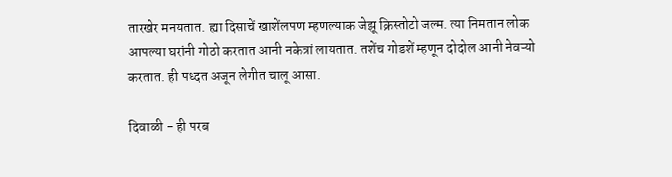तारखेर मनयतात. ह्या दिसाचें खाशेंलपण म्हणल्याक जेझू क्रिस्तोटो जल्म. त्या निमतान लोक आपल्या घरांनी गोठो करतात आनी नकेत्रां लायतात. तशेंच गोडशें म्हणून दोदोल आनी नेवऱ्यो करतात. ही पध्दत अजून लेगीत चालू आसा.

दिवाळी - ही परब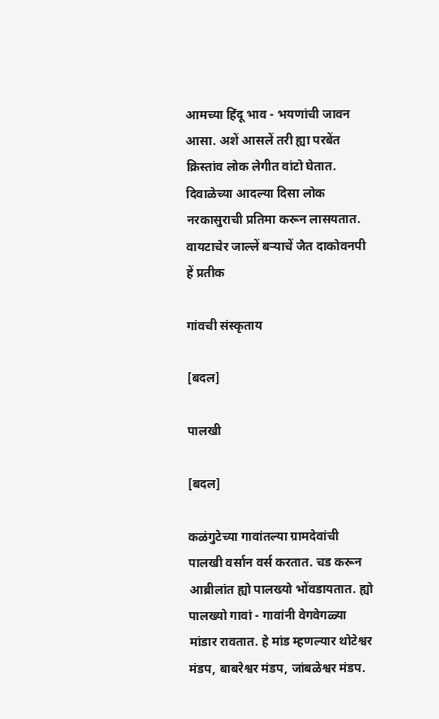आमच्या हिंदू भाव - भयणांची जावन आसा. अशें आसलें तरी ह्या परबेंत क्रिस्तांव लोक लेगीत वांटो घेतात. दिवाळेच्या आदल्या दिसा लोक नरकासुराची प्रतिमा करून लासयतात. वायटाचेर जाल्लें बऱ्याचें जैत दाकोवनपी हें प्रतीक

गांवची संस्कृताय

[बदल]

पालखी

[बदल]

कळंगुटेच्या गावांतल्या ग्रामदेवांची पालखी वर्सान वर्स करतात. चड करून आब्रीलांत ह्यो पालख्यो भोंवडायतात. ह्यो पालख्यो गावां - गावांनी वेगवेगळ्या मांडार रावतात. हे मांड म्हणल्यार थोटेश्वर मंडप, बाबरेश्वर मंडप, जांबळेश्वर मंडप.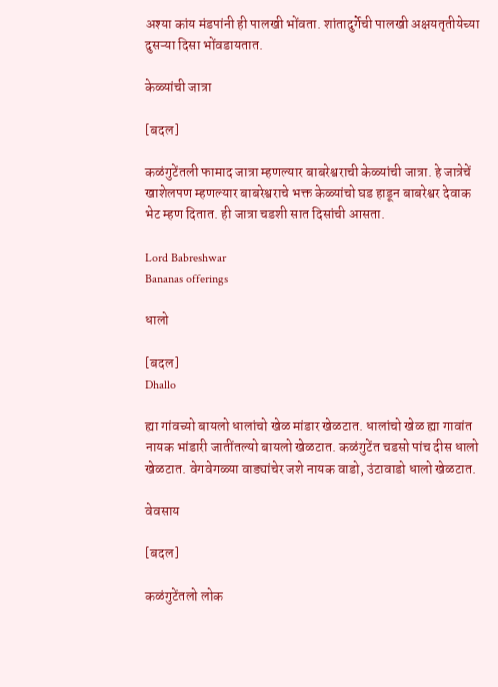अश्या कांय मंडपांनी ही पालखी भोंवता. शांतादुर्गेची पालखी अक्षयतृतीयेच्या दुसऱ्या दिसा भोंवडायतात.

केळ्यांची जात्रा

[बदल]

कळंगुटेंतली फामाद जात्रा म्हणल्यार बाबरेश्वराची केळ्यांची जात्रा. हे जात्रेचें खाशेलपण म्हणल्यार बाबरेश्वराचे भक्त केळ्यांचो घड हाडून बाबरेश्वर देवाक भेट म्हण दितात. ही जात्रा चडशी सात दिसांची आसता.

Lord Babreshwar
Bananas offerings

धालो

[बदल]
Dhallo

ह्या गांवच्यो बायलो धालांचो खेळ मांडार खेळटात. धालांचो खेळ ह्या गावांत नायक भांडारी जातींतल्यो बायलो खेळटात. कळंगुटेंत चडसो पांच दीस धालो खेळटात. वेगवेगळ्या वाड्यांचेर जशे नायक वाडो, उंटावाडो धालो खेळटात.

वेवसाय

[बदल]

कळंगुटेंतलो लोक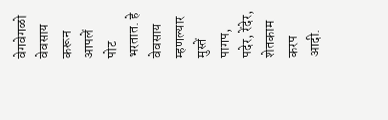वेगवेगळो वेवसाय करून आपलें पोट भरतात. हे वेवसाय म्हणल्यार मुस्तें पागप, पदेर, रेंदेर, शेतकाम करप आदी.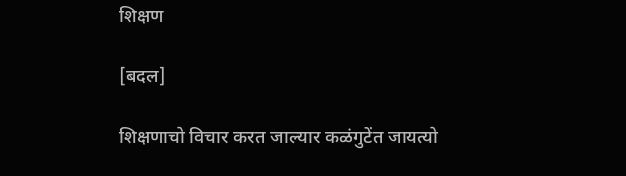शिक्षण

[बदल]

शिक्षणाचो विचार करत जाल्यार कळंगुटेंत जायत्यो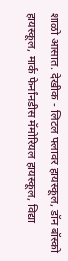शाळो आसात. देखीक - लिटल फ्लावर हायस्कूल, डॉन बॉस्को हायस्कूल, मार्क फेर्नांनडीस मॅमोरियल हायस्कूल, विद्या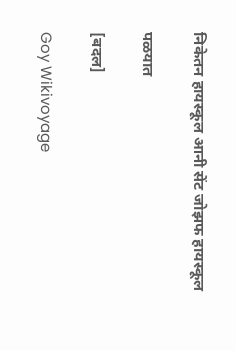निकेतन हायस्कूल आनी सेंट जोझफ हायस्कूल

पळयात

[बदल]

Goy Wikivoyage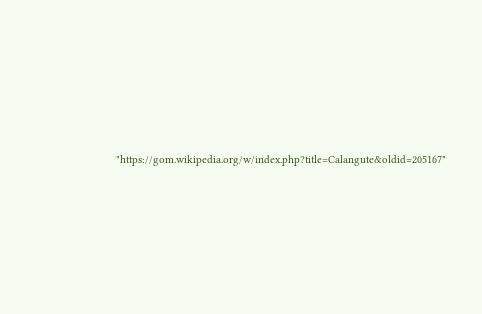"https://gom.wikipedia.org/w/index.php?title=Calangute&oldid=205167"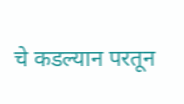चे कडल्यान परतून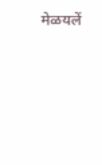मेळयलें